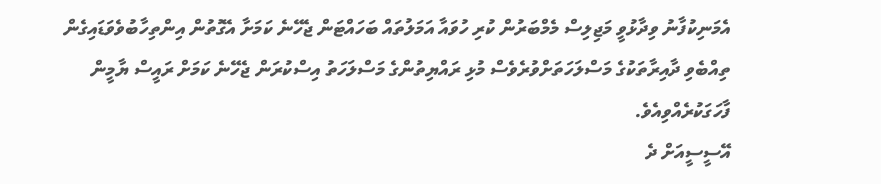އެމަނިކުފާނު ވިދާޅުވީ މަޖިލިސް މެމްބަރުން ކުރި ހުވައާ އަމަލުތައް ބަހައްޓަން ޖެހޭނެ ކަމަށާ އެގޮތުން އިންތިހާބުވެވަޑައިގެން ތިއްބެވި ދާއިރާތަކުގެ މަސްލަހަތަށްވުރެވެސް މުޅި ރައްޔިތުންގެ މަސްލަހަތު އިސްކުރަން ޖެހޭނެ ކަމަށް ރައީސް ޔާމީން ފާހަގަކުރެއްވިއެވެ.
އޭސީސީއަށް ދެ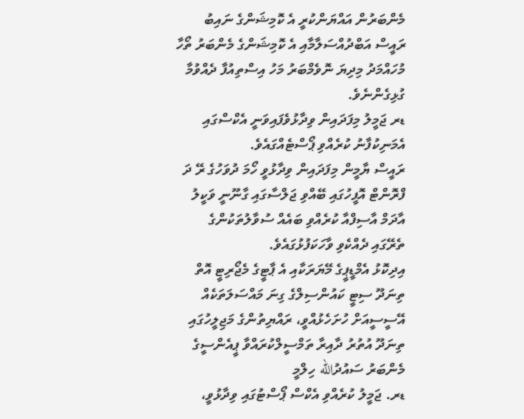މެންބަރުން އައްޔަންކުރީ އެ ކޮމިޝަންގެ ނައިބު ރައީސް އަބްދުއްސަލާމާއި އެ ކޮމިޝަންގެ މެންބަރު ތޯހާ މުހައްމަދު މިދިޔަ ނޮވެމްބަރު މަހު އިސްތިއުފާ ދެއްވުމާ ގުޅިގެންނެވެ.
ޑރ ޖަމީލު މިފަދައިން ވިދާޅުވެފައިވަނީ އެކްސްގައި އެމަނިކުފާނު ކުރެއްވި ޕޯސްޓެއްގައެވެ.
ރައީސް ޔާމީން މިފަދައިން ވިދާޅުވީ ހޯމަ ދުވަހުގެ ރޭ ދަ ފްރޮންޓް އޮފީހުގައި ބޭއްވި ޖަލްސާގައި ގާނޫނީ ވަކީލު އާދަމް އާސިފްއާ ކުރެއްވި ބައެއް ސުވާލުތަކުންގެ ތެރޭގައި ދެއްކެވި ވާހަކަފުޅުގައެވެ.
އިދިކޮޅު އެމްޑީޕީގެ މޭޔަރަކާއި އެ ޕާޓީގެ މެޖޯރިޓީ އޮތް ތިނަދޫ ސިޓީ ކައުންސިލްގެ ގިނަ މައްސަލަތަކެއް އޭސީސީއަށް ހުށަހެޅުއްވީ، ރައްޔިތުންގެ މަޖިލީހުގައި ތިނަދޫ އުތުރު ދާއިރާ ތަމްސީލްކުރައްވާ ޕީއެންސީގެ މެންބަރު ސައުދުالله ހިލްމީ
ޑރ. ޖަމީލު ކުރެއްވި އެކްސް ޕޯސްޓުގައި ވިދާޅުވީ،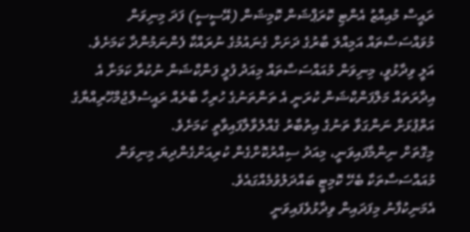ރައީސް މުއިއްޒު އެންޓި ކޮރަޕްޝަން ކޮމިޝަން (އޭސީސީ) ފަދަ މިނިވަން މުވައްސަސާތައް އަމިއްލަ ބާރުގެ ދަށަށް ގެނައުމުގެ ނުރައްކާ ފެންނަމުންދާ ކަމަށެވެ.
އަލީ ވިދާޅުވީ، މިނިވަން މުއައްސަސާތައް މިއަދު ފުލީ ފަންކްޝަން ނުކުރާ ކަމަށާ އެ އިދާރަތައް މަލްފަންކްޝަން ކުރަނީ އެ ތަންތަނުގެ ހުރިހާ ބާރެއް ރައީސުލްޖުމްހޫރިއްޔާގެ އަތްޕުޅަށް ނަންގަވާ ތަނުގެ އިތުބާރު ގެއްލުވާލާފައިވާތީ ކަމަށެވެ.
މިގޮތަށް ނިންމާފައިވަނީ، މިއަދު ސިއްރުކޮށްގެން ކުރިއަށްގެންދިޔަ މިނިވަން މުއައްސަސާތަކާ ބެހޭ ކޮމިޓީ ބައްދަލުވުމެއްގައެވެ.
އެމަނިކުފާނު މިފަދައިން ވިދާޅުވެފައިވަނީ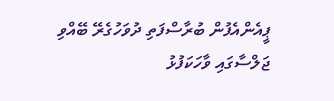ޕީއެންއެފުން ބުރާސްފަތި ދުވަހުގެރޭ ބޭއްވި ޖަލްސާގައި ވާހަކަފުޅު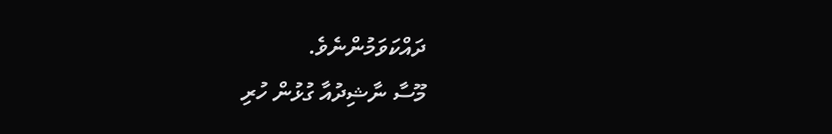ދައްކަވަމުންނެވެ.
މޫސާ ނާޝިދުއާ ގުޅުން ހުރި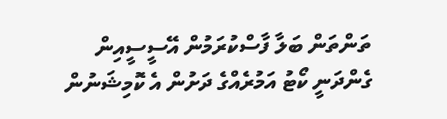ތަންތަން ބަލާ ފާސްކުރަމުން އޭސީސީއިން ގެންދަނީ ކޯޓު އަމުރެއްގެ ދަށުން އެ ކޮމިޝަނުން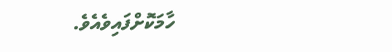ހާމަކޮށްފައިވެއެވެ.